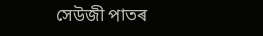সেউজী পাতৰ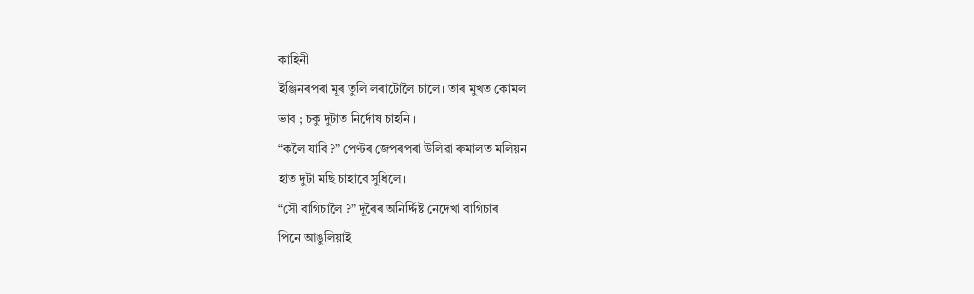কাহিনী
ইঞ্জিনৰপৰা মূৰ তুলি লৰাটোলৈ চালে। তাৰ মুখত কোমল
ভাব ; চকু দুটাত নির্দোষ চাহনি ।
“কলৈ যাবি ?” পেণ্টৰ জেপৰপৰা উলিৱা ৰুমালত মলিয়ন
হাত দুটা মছি চাহাবে সুধিলে।
“সৌ বাগিচালৈ ?” দূৰৈৰ অনিৰ্দ্দিষ্ট নেদেখা বাগিচাৰ
পিনে আঙুলিয়াই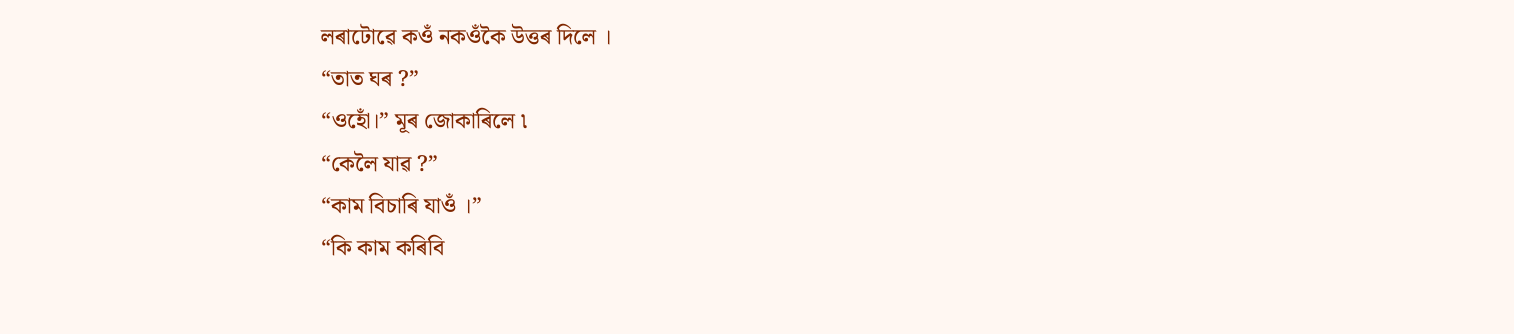লৰাটোৱে কওঁ নকওঁকৈ উত্তৰ দিলে ।
“তাত ঘৰ ?”
“ওহোঁ।” মূৰ জোকাৰিলে ৷
“কেলৈ যাৱ ?”
“কাম বিচাৰি যাওঁ ।”
“কি কাম কৰিবি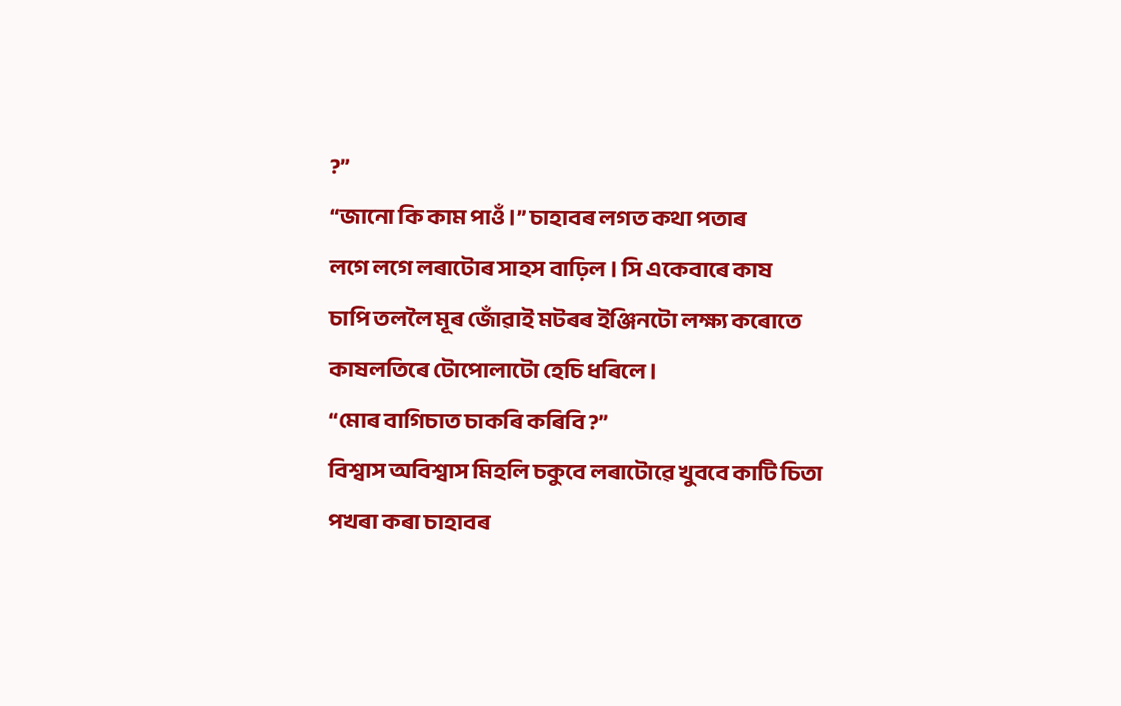?”
“জানো কি কাম পাওঁ।” চাহাবৰ লগত কথা পতাৰ
লগে লগে লৰাটোৰ সাহস বাঢ়িল । সি একেবাৰে কাষ
চাপি তললৈ মূৰ জোঁৱাই মটৰৰ ইঞ্জিনটো লক্ষ্য কৰোতে
কাষলতিৰে টোপোলাটো হেচি ধৰিলে ।
“মোৰ বাগিচাত চাকৰি কৰিবি ?”
বিশ্বাস অবিশ্বাস মিহলি চকুবে লৰাটোৱে খুববে কাটি চিতা
পখৰা কৰা চাহাবৰ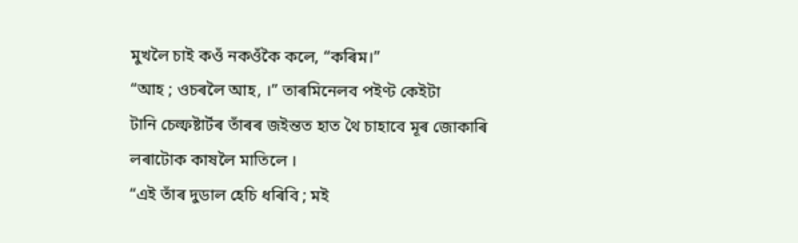মুখলৈ চাই কওঁ নকওঁকৈ কলে, “কৰিম।”
“আহ ; ওচৰলৈ আহ, ।” তাৰমিনেলব পইণ্ট কেইটা
টানি চেল্ফষ্টাৰ্টৰ তাঁৰৰ জইন্তত হাত থৈ চাহাবে মূৰ জোকাৰি
লৰাটোক কাষলৈ মাতিলে ।
“এই তাঁৰ দুডাল হেচি ধৰিবি ; মই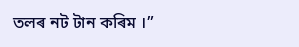তলৰ নট টান কৰিম ।”